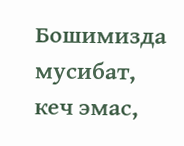Бошимизда мусибат, кеч эмас,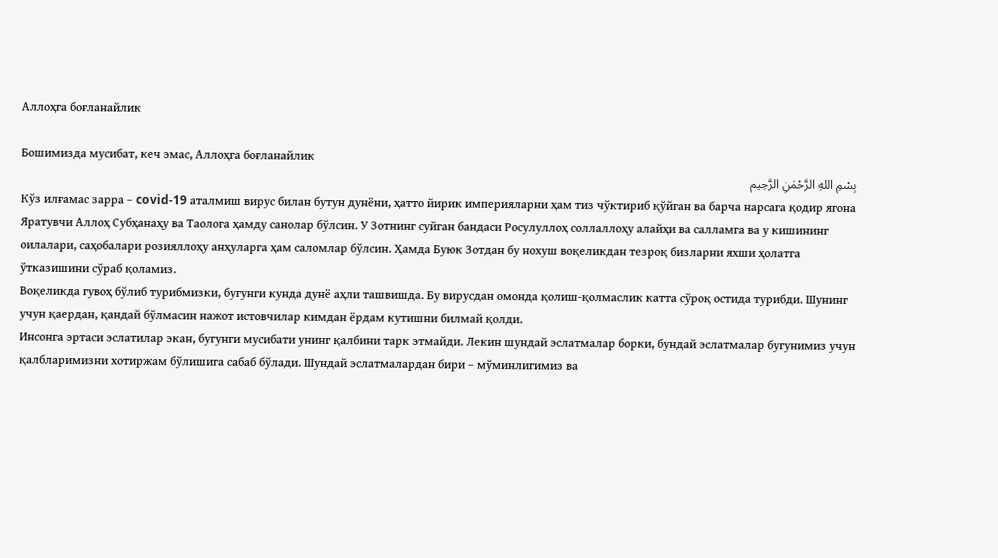Аллоҳга боғланайлик

Бошимизда мусибат, кеч эмас, Аллоҳга боғланайлик
بِسْمِ اللهِ الرَّحْمٰنِ الرَّحِيم
Кўз илғамас зарра – covid-19 аталмиш вирус билан бутун дунёни, ҳатто йирик империяларни ҳам тиз чўктириб қўйган ва барча нарсага қодир ягона Яратувчи Аллоҳ Субҳанаҳу ва Таолога ҳамду санолар бўлсин. У Зотнинг суйган бандаси Росулуллоҳ соллаллоҳу алайҳи ва салламга ва у кишининг оилалари, саҳобалари розияллоҳу анҳуларга ҳам саломлар бўлсин. Ҳамда Буюк Зотдан бу нохуш воқеликдан тезроқ бизларни яхши ҳолатга ўтказишини сўраб қоламиз.
Воқеликда гувоҳ бўлиб турибмизки, бугунги кунда дунё аҳли ташвишда. Бу вирусдан омонда қолиш-қолмаслик катта сўроқ остида турибди. Шунинг учун қаердан, қандай бўлмасин нажот истовчилар кимдан ёрдам кутишни билмай қолди.
Инсонга эртаси эслатилар экан, бугунги мусибати унинг қалбини тарк этмайди. Лекин шундай эслатмалар борки, бундай эслатмалар бугунимиз учун қалбларимизни хотиржам бўлишига сабаб бўлади. Шундай эслатмалардан бири – мўминлигимиз ва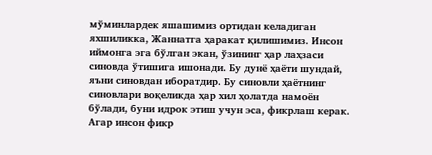мўминлардек яшашимиз ортидан келадиган яхшиликка, Жаннатга ҳаракат қилишимиз. Инсон иймонга эга бўлган экан, ўзининг ҳар лаҳзаси синовда ўтишига ишонади. Бу дунё ҳаёти шундай, яъни синовдан иборатдир. Бу синовли ҳаётнинг синовлари воқеликда ҳар хил ҳолатда намоён бўлади, буни идрок этиш учун эса, фикрлаш керак. Агар инсон фикр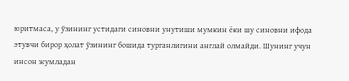юритмаса, у ўзининг устидаги синовни унутиши мумкин ёки шу синовни ифода этувчи бирор ҳолат ўзининг бошида турганлигини англай олмайди. Шунинг учун инсон жумладан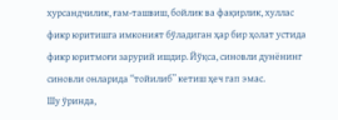хурсандчилик, ғам-ташвиш, бойлик ва фақирлик, хуллас фикр юритишга имконият бўладиган ҳар бир ҳолат устида фикр юритмоғи зарурий ишдир. Йўқса, синовли дунёнинг синовли онларида “тойилиб” кетиш ҳеч гап эмас.
Шу ўринда,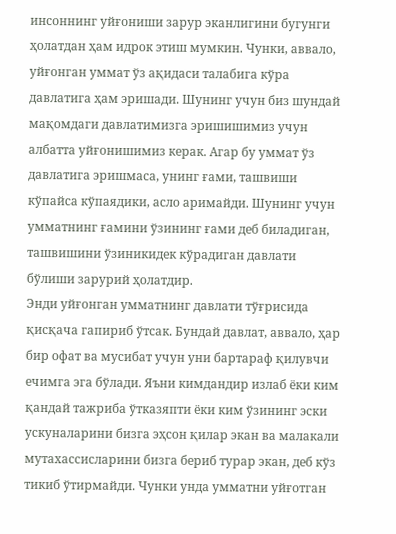инсоннинг уйғониши зарур эканлигини бугунги ҳолатдан ҳам идрок этиш мумкин. Чунки, аввало, уйғонган уммат ўз ақидаси талабига кўра давлатига ҳам эришади. Шунинг учун биз шундай мақомдаги давлатимизга эришишимиз учун албатта уйғонишимиз керак. Агар бу уммат ўз давлатига эришмаса, унинг ғами, ташвиши кўпайса кўпаядики, асло аримайди. Шунинг учун умматнинг ғамини ўзининг ғами деб биладиган, ташвишини ўзиникидек кўрадиган давлати бўлиши зарурий ҳолатдир.
Энди уйғонган умматнинг давлати тўғрисида қисқача гапириб ўтсак. Бундай давлат, аввало, ҳар бир офат ва мусибат учун уни бартараф қилувчи ечимга эга бўлади. Яъни кимдандир излаб ёки ким қандай тажриба ўтказяпти ёки ким ўзининг эски ускуналарини бизга эҳсон қилар экан ва малакали мутахассисларини бизга бериб турар экан, деб кўз тикиб ўтирмайди. Чунки унда умматни уйғотган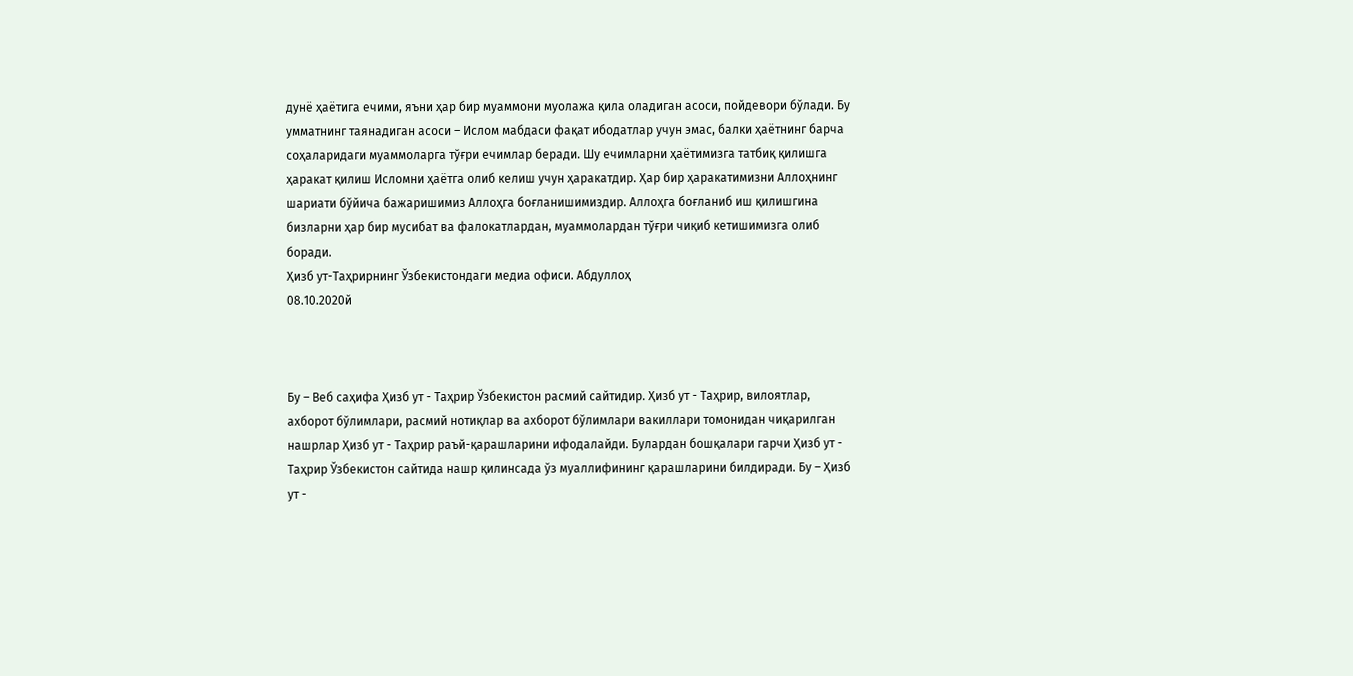дунё ҳаётига ечими, яъни ҳар бир муаммони муолажа қила оладиган асоси, пойдевори бўлади. Бу умматнинг таянадиган асоси – Ислом мабдаси фақат ибодатлар учун эмас, балки ҳаётнинг барча соҳаларидаги муаммоларга тўғри ечимлар беради. Шу ечимларни ҳаётимизга татбиқ қилишга ҳаракат қилиш Исломни ҳаётга олиб келиш учун ҳаракатдир. Ҳар бир ҳаракатимизни Аллоҳнинг шариати бўйича бажаришимиз Аллоҳга боғланишимиздир. Аллоҳга боғланиб иш қилишгина бизларни ҳар бир мусибат ва фалокатлардан, муаммолардан тўғри чиқиб кетишимизга олиб боради.
Ҳизб ут-Таҳрирнинг Ўзбекистондаги медиа офиси. Абдуллоҳ
08.10.2020й



Бу – Веб саҳифа Ҳизб ут - Таҳрир Ўзбекистон расмий сайтидир. Ҳизб ут - Таҳрир, вилоятлар, ахборот бўлимлари, расмий нотиқлар ва ахборот бўлимлари вакиллари томонидан чиқарилган нашрлар Ҳизб ут - Таҳрир раъй-қарашларини ифодалайди. Булардан бошқалари гарчи Ҳизб ут - Таҳрир Ўзбекистон сайтида нашр қилинсада ўз муаллифининг қарашларини билдиради. Бу – Ҳизб ут -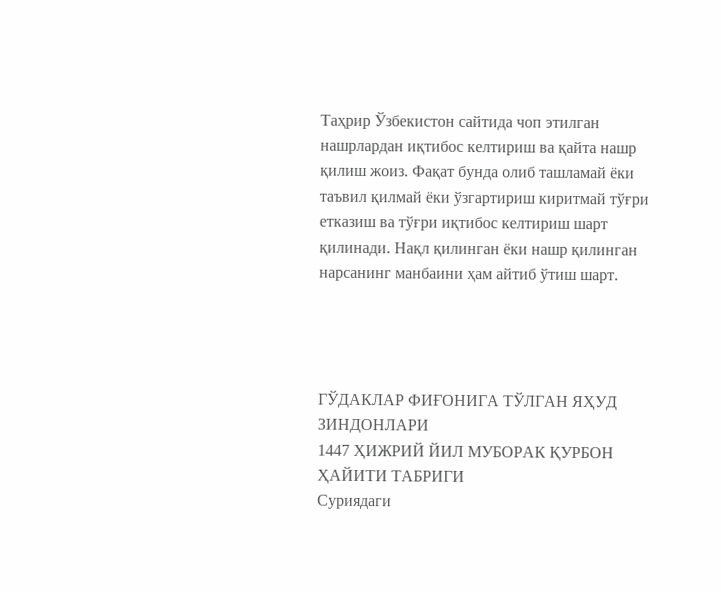Таҳрир Ўзбекистон сайтида чоп этилган нашрлардан иқтибос келтириш ва қайта нашр қилиш жоиз. Фақат бунда олиб ташламай ёки таъвил қилмай ёки ўзгартириш киритмай тўғри етказиш ва тўғри иқтибос келтириш шарт қилинади. Нақл қилинган ёки нашр қилинган нарсанинг манбаини ҳам айтиб ўтиш шарт.




ГЎДАКЛАР ФИҒОНИГА ТЎЛГАН ЯҲУД ЗИНДОНЛАРИ
1447 ҲИЖРИЙ ЙИЛ МУБОРАК ҚУРБОН ҲАЙИТИ ТАБРИГИ
Суриядаги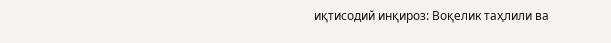иқтисодий инқироз: Воқелик таҳлили ва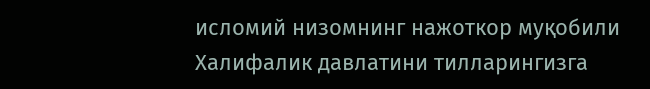исломий низомнинг нажоткор муқобили
Халифалик давлатини тилларингизга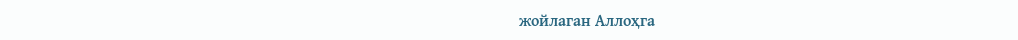жойлаган Аллоҳга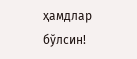ҳамдлар бўлсин!